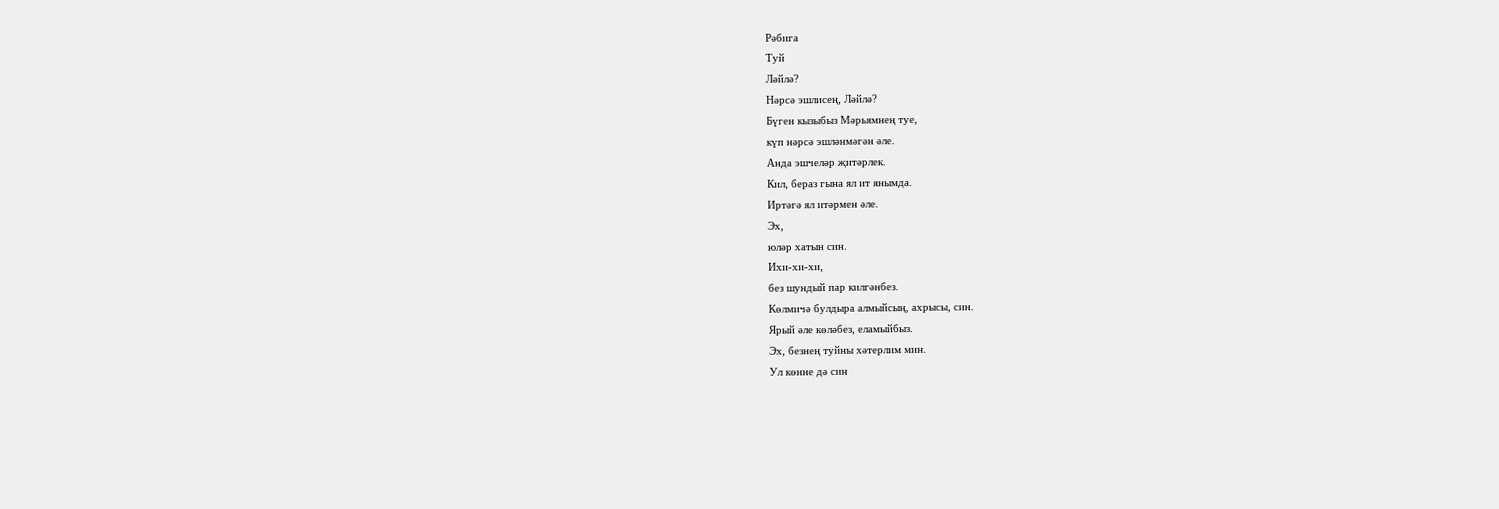Рәбига
Туй
Ләйлә?
Нәрсә эшлисең, Ләйлә?
Бүген кызыбыз Мәрьямнең туе,
күп нәрсә эшләнмәгән әле.
Анда эшчеләр җитәрлек.
Кил, бераз гына ял ит янымда.
Иртәгә ял итәрмен әле.
Эх,
юләр хатын син.
Ихи-хи-хи,
без шундый пар килгәнбез.
Көлмичә булдыра алмыйсың, ахрысы, син.
Ярый әле көләбез, еламыйбыз.
Эх, безнең туйны хәтерлим мин.
Ул көнне дә син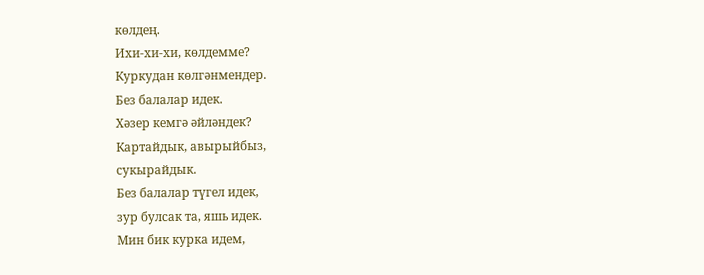көлдең.
Ихи-хи-хи, көлдемме?
Куркудан кѳлгәнмендер.
Без балалар идек.
Хәзер кемгә әйләндек?
Картайдык, авырыйбыз,
сукырайдык.
Без балалар түгел идек,
зур булсак та, яшь идек.
Мин бик курка идем,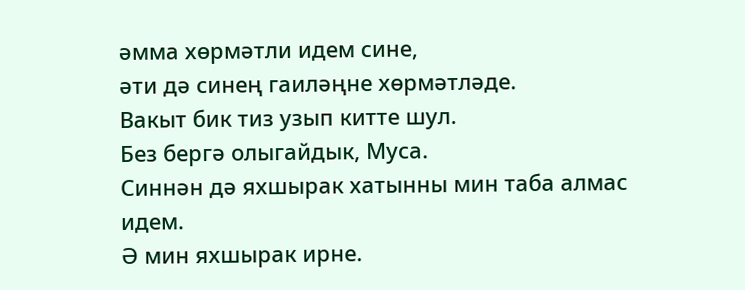әмма хөрмәтли идем сине,
әти дә синең гаиләңне хөрмәтләде.
Вакыт бик тиз узып китте шул.
Без бергә олыгайдык, Муса.
Синнән дә яхшырак хатынны мин таба алмас идем.
Ә мин яхшырак ирне.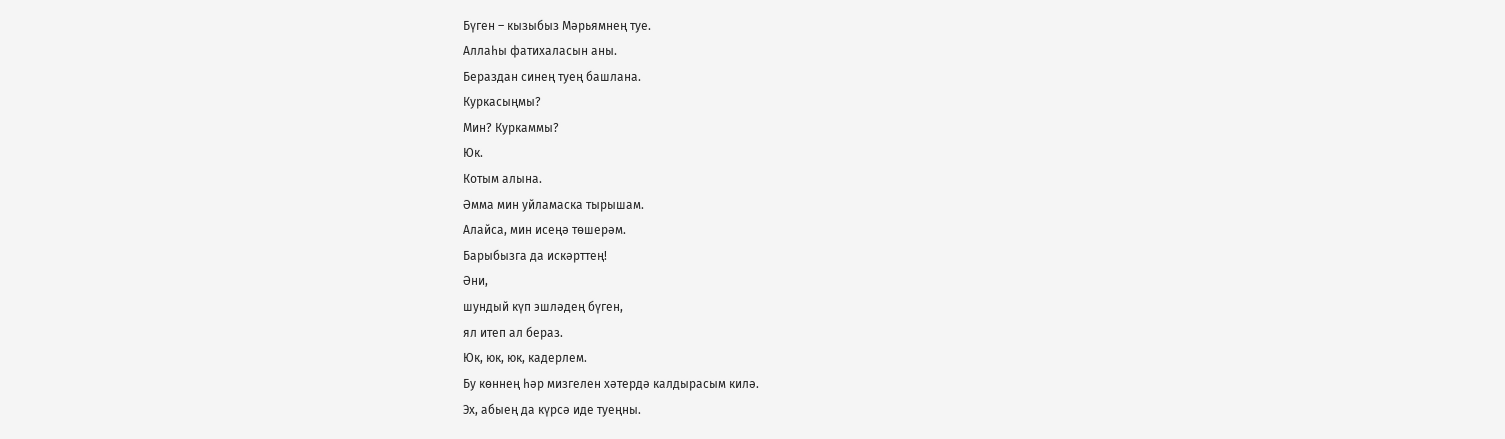Бүген – кызыбыз Мәрьямнең туе.
Аллаһы фатихаласын аны.
Бераздан синең туең башлана.
Куркасыңмы?
Мин? Куркаммы?
Юк.
Котым алына.
Әмма мин уйламаска тырышам.
Алайса, мин исеңә төшерәм.
Барыбызга да искәрттең!
Әни,
шундый күп эшләдең бүген,
ял итеп ал бераз.
Юк, юк, юк, кадерлем.
Бу көннең һәр мизгелен хәтердә калдырасым килә.
Эх, абыең да күрсә иде туеңны.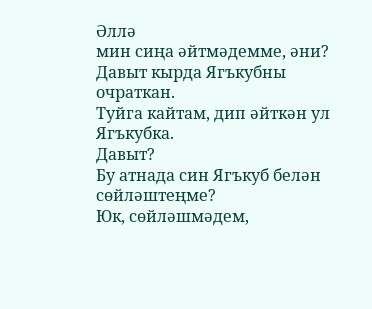Әллә
мин сиңа әйтмәдемме, әни?
Давыт кырда Ягъкубны очраткан.
Туйга кайтам, дип әйткән ул Ягъкубка.
Давыт?
Бу атнада син Ягъкуб белән сөйләштеңме?
Юк, сөйләшмәдем,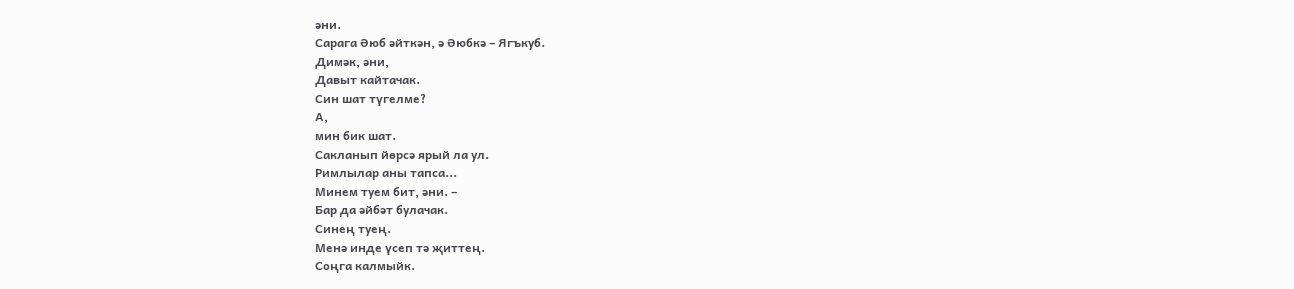әни.
Сарага Әюб әйткән, ә Әюбкә – Ягъкуб.
Димәк, әни,
Давыт кайтачак.
Син шат түгелме?
А,
мин бик шат.
Сакланып йөрсә ярый ла ул.
Римлылар аны тапса...
Минем туем бит, әни. –
Бар да әйбәт булачак.
Синең туең.
Менә инде үсеп тә җиттең.
Соңга калмыйк.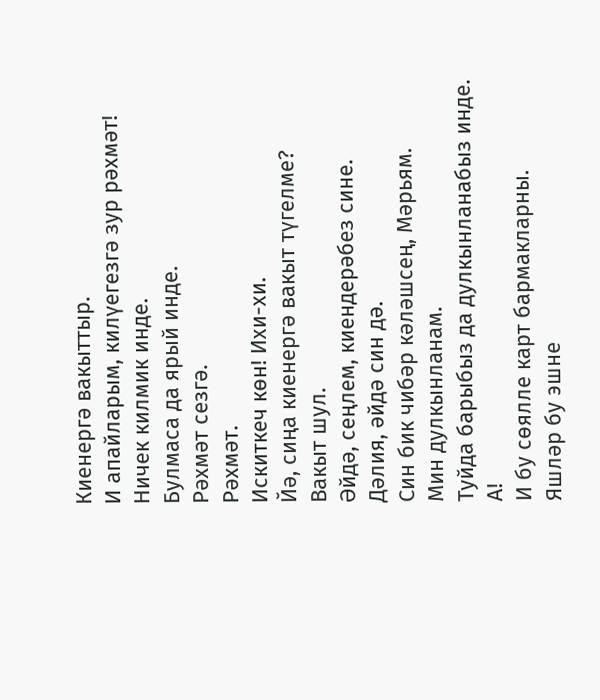Киенергә вакыттыр.
И апайларым, килүегезгә зур рәхмәт!
Ничек килмик инде.
Булмаса да ярый инде.
Рәхмәт сезгә.
Рәхмәт.
Искиткеч көн! Ихи-хи.
Йә, сиңа киенергә вакыт түгелме?
Вакыт шул.
Әйдә, сеңлем, киендерәбез сине.
Дәлия, әйдә син дә.
Син бик чибәр кәләшсең, Мәрьям.
Мин дулкынланам.
Туйда барыбыз да дулкынланабыз инде.
А!
И бу сөялле карт бармакларны.
Яшләр бу эшне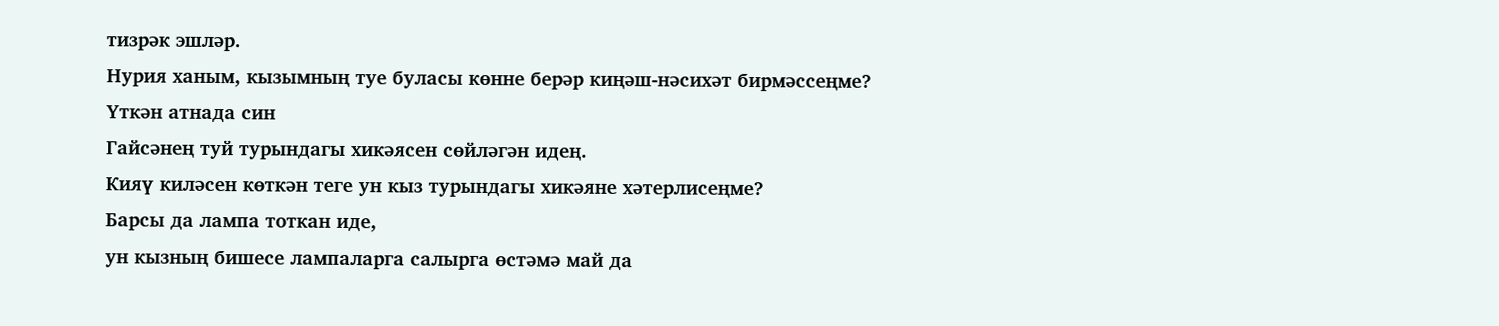тизрәк эшләр.
Нурия ханым, кызымның туе буласы көнне берәр киңәш-нәсихәт бирмәссеңме?
Үткән атнада син
Гайсәнең туй турындагы хикәясен сөйләгән идең.
Кияү киләсен көткән теге ун кыз турындагы хикәяне хәтерлисеңме?
Барсы да лампа тоткан иде,
ун кызның бишесе лампаларга салырга өстәмә май да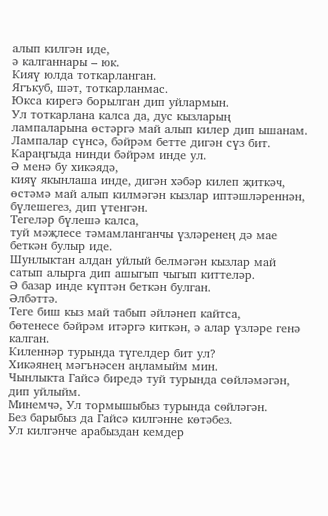алып килгән иде,
ә калганнары – юк.
Кияү юлда тоткарланган.
Ягъкуб, шәт, тоткарланмас.
Юкса кирегә борылган дип уйлармын.
Ул тоткарлана калса да, дус кызларың лампаларына өстәргә май алып килер дип ышанам.
Лампалар сүнсә, бәйрәм бетте дигән сүз бит.
Караңгыда нинди бәйрәм инде ул.
Ә менә бу хикәядә,
кияү якынлаша инде, дигән хәбәр килеп җиткәч,
өстәмә май алып килмәгән кызлар иптәшләреннән, бүлешегез, дип үтенгән.
Тегеләр бүлешә калса,
туй мәҗлесе тәмамланганчы үзләренең дә мае беткән булыр иде.
Шунлыктан алдан уйлый белмәгән кызлар май сатып алырга дип ашыгып чыгып киттеләр.
Ә базар инде күптән беткән булган.
Әлбәттә.
Теге биш кыз май табып әйләнеп кайтса,
бөтенесе бәйрәм итәргә киткән, ә алар үзләре генә калган.
Киленнәр турында түгелдер бит ул?
Хикәянең мәгънәсен аңламыйм мин.
Чынлыкта Гайсә биредә туй турында сөйләмәгән, дип уйлыйм.
Минемчә, Ул тормышыбыз турында сѳйләгән.
Без барыбыз да Гайсә килгәнне көтәбез.
Ул килгәнче арабыздан кемдер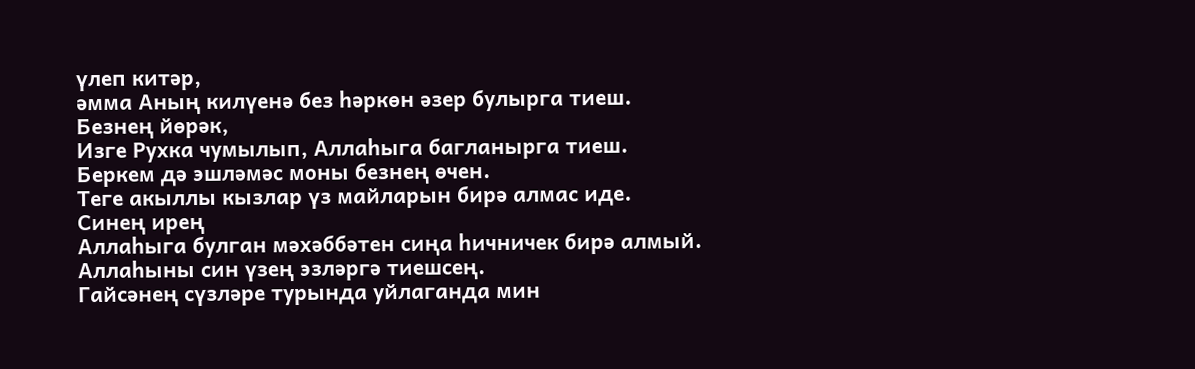үлеп китәр,
әмма Аның килүенә без һәркөн әзер булырга тиеш.
Безнең йөрәк,
Изге Рухка чумылып, Аллаһыга багланырга тиеш.
Беркем дә эшләмәс моны безнең өчен.
Теге акыллы кызлар үз майларын бирә алмас иде.
Синең ирең
Аллаһыга булган мәхәббәтен сиңа һичничек бирә алмый.
Аллаһыны син үзең эзләргә тиешсең.
Гайсәнең сүзләре турында уйлаганда мин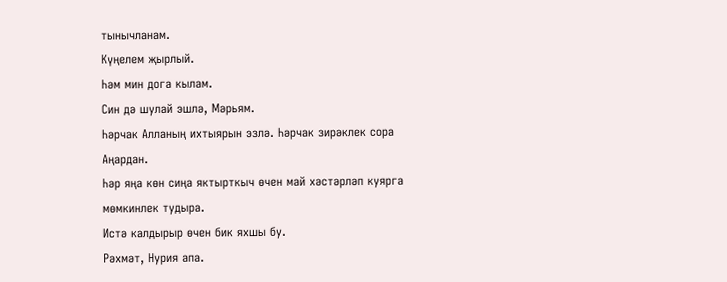тынычланам.
Күңелем җырлый.
Һәм мин дога кылам.
Син дә шулай эшлә, Мәрьям.
Һәрчак Алланың ихтыярын эзлә. Һәрчак зирәклек сора Аңардан.
Һәр яңа көн сиңа яктырткыч өчен май хәстәрләп куярга мөмкинлек тудыра.
Истә калдырыр өчен бик яхшы бу.
Рәхмәт, Нурия апа.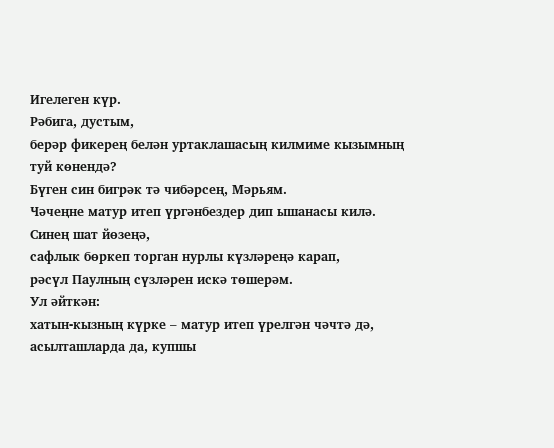Игелеген күр.
Рәбига, дустым,
берәр фикерең белән уртаклашасың килмиме кызымның туй көнендә?
Бүген син бигрәк тә чибәрсең, Мәрьям.
Чәчеңне матур итеп үргәнбездер дип ышанасы килә.
Синең шат йөзеңә,
сафлык бөркеп торган нурлы күзләреңә карап,
рәсүл Паулның сүзләрен искә төшерәм.
Ул әйткән:
хатын-кызның күрке – матур итеп үрелгән чәчтә дә,
асылташларда да, купшы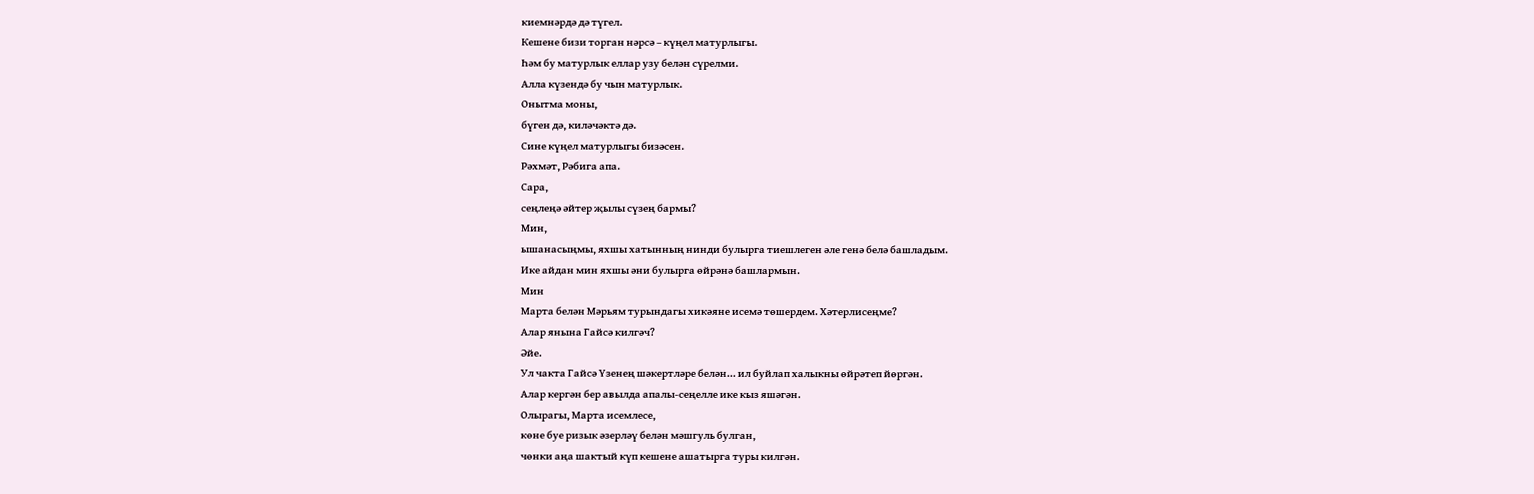киемнәрдә дә түгел.
Кешене бизи торган нәрсә – күңел матурлыгы.
Һәм бу матурлык еллар узу белән сүрелми.
Алла күзендә бу чын матурлык.
Онытма моны,
бүген дә, киләчәктә дә.
Сине күңел матурлыгы бизәсен.
Рәхмәт, Рәбига апа.
Сара,
сеңлеңә әйтер җылы сүзең бармы?
Мин,
ышанасыңмы, яхшы хатынның нинди булырга тиешлеген әле генә белә башладым.
Ике айдан мин яхшы әни булырга өйрәнә башлармын.
Мин
Марта белән Мәрьям турындагы хикәяне исемә төшердем. Хәтерлисеңме?
Алар янына Гайсә килгәч?
Әйе.
Ул чакта Гайсә Үзенең шәкертләре белән... ил буйлап халыкны өйрәтеп йөргән.
Алар кергән бер авылда апалы-сеңелле ике кыз яшәгән.
Олырагы, Марта исемлесе,
көне буе ризык әзерләү белән мәшгуль булган,
чөнки аңа шактый күп кешене ашатырга туры килгән.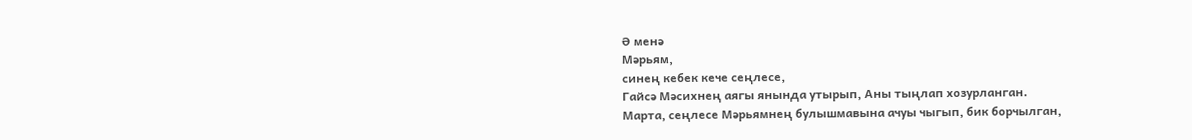Ә менә
Мәрьям,
синең кебек кече сеңлесе,
Гайсә Мәсихнең аягы янында утырып, Аны тыңлап хозурланган.
Марта, сеңлесе Мәрьямнең булышмавына ачуы чыгып, бик борчылган,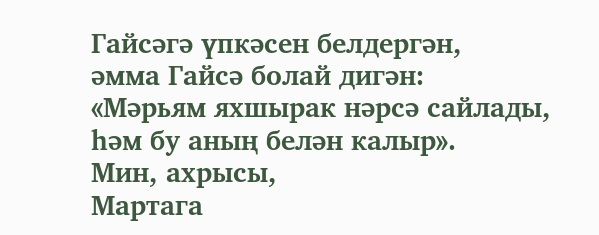Гайсәгә үпкәсен белдергән,
әмма Гайсә болай дигән:
«Мәрьям яхшырак нәрсә сайлады,
һәм бу аның белән калыр».
Мин, ахрысы,
Мартага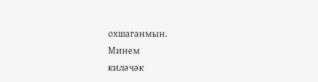охшаганмын.
Минем
киләчәк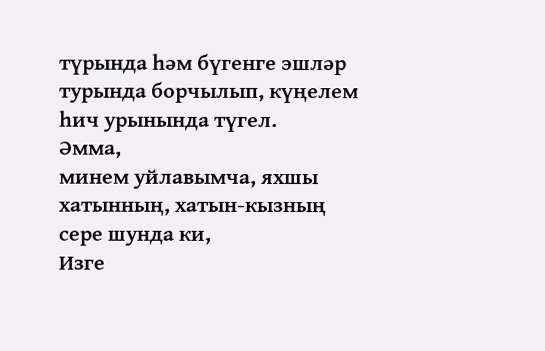түрында һәм бүгенге эшләр турында борчылып, күңелем һич урынында түгел.
Әмма,
минем уйлавымча, яхшы хатынның, хатын-кызның сере шунда ки,
Изге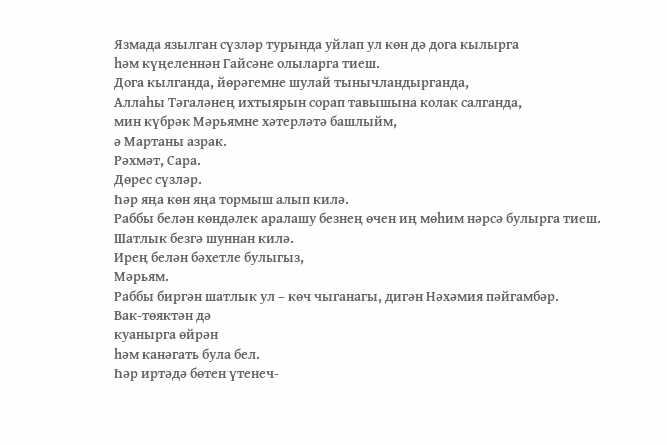Язмада язылган сүзләр турында уйлап ул кѳн дә дога кылырга
һәм күңеленнән Гайсәне олыларга тиеш.
Дога кылганда, йөрәгемне шулай тынычландырганда,
Аллаһы Тәгаләнең ихтыярын сорап тавышына колак салганда,
мин күбрәк Мәрьямне хәтерләтә башлыйм,
ә Мартаны азрак.
Рәхмәт, Сара.
Дөрес сүзләр.
Һәр яңа көн яңа тормыш алып килә.
Раббы белән көндәлек аралашу безнең өчен иң мөһим нәрсә булырга тиеш.
Шатлык безгә шуннан килә.
Ирең белән бәхетле булыгыз,
Мәрьям.
Раббы биргән шатлык ул – көч чыганагы, дигән Нәхәмия пәйгамбәр.
Вак-төяктән дә
куанырга өйрән
һәм канәгать була бел.
Һәр иртәдә бөтен үтенеч-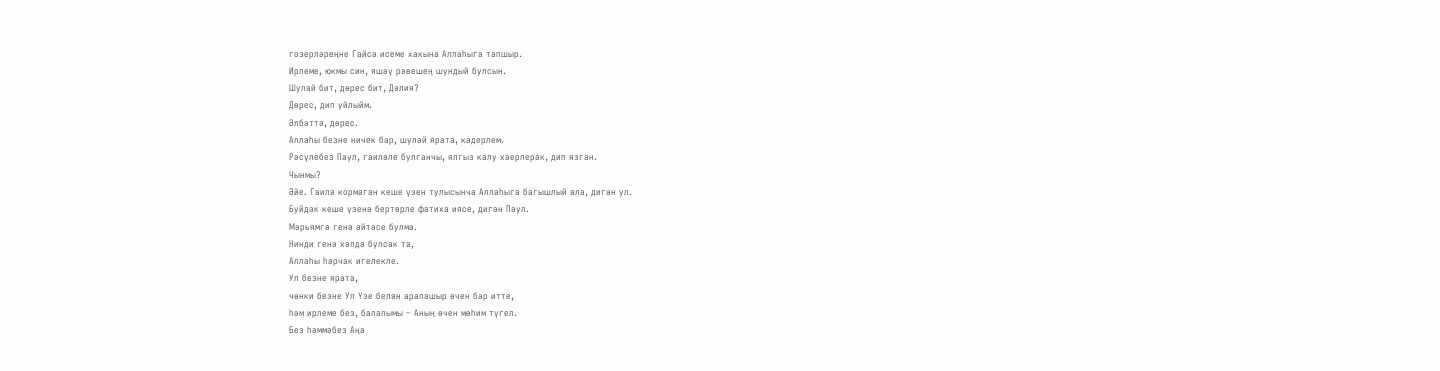гозерләреңне Гайсә исеме хакына Аллаһыга тапшыр.
Ирлеме, юкмы син, яшәү рәвешең шундый булсын.
Шулай бит, дөрес бит, Дәлия?
Дөрес, дип уйлыйм.
Әлбәттә, дөрес.
Аллаһы безне ничек бар, шулай ярата, кадерлем.
Рәсүлебез Паул, гаиләле булганчы, ялгыз калу хәерлерәк, дип язган.
Чынмы?
Әйе. Гаилә кормаган кеше үзен тулысынча Аллаһыга багышлый ала, дигән ул.
Буйдак кеше үзенә бертѳрле фатиха иясе, дигән Паул.
Мәрьямгә генә әйтәсе булма.
Нинди генә хәлдә булсак та,
Аллаһы һәрчак игелекле.
Ул безне ярата,
чөнки безне Ул Үзе белән аралашыр өчен бар итте,
һәм ирлеме без, балалымы – Аның өчен мөһим түгел.
Без һәммәбез Аңа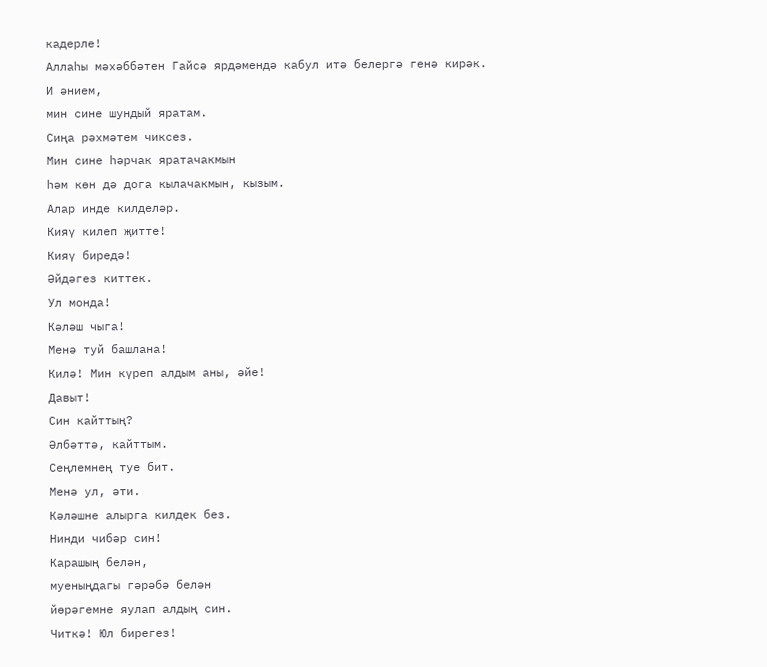кадерле!
Аллаһы мәхәббәтен Гайсә ярдәмендә кабул итә белергә генә кирәк.
И әнием,
мин сине шундый яратам.
Сиңа рәхмәтем чиксез.
Мин сине һәрчак яратачакмын
һәм көн дә дога кылачакмын, кызым.
Алар инде килделәр.
Кияү килеп җитте!
Кияү биредә!
Әйдәгез киттек.
Ул монда!
Кәләш чыга!
Менә туй башлана!
Килә! Мин күреп алдым аны, әйе!
Давыт!
Син кайттың?
Әлбәттә, кайттым.
Сеңлемнең туе бит.
Менә ул, әти.
Кәләшне алырга килдек без.
Нинди чибәр син!
Карашың белән,
муеныңдагы гәрәбә белән
йөрәгемне яулап алдың син.
Читкә! Юл бирегез!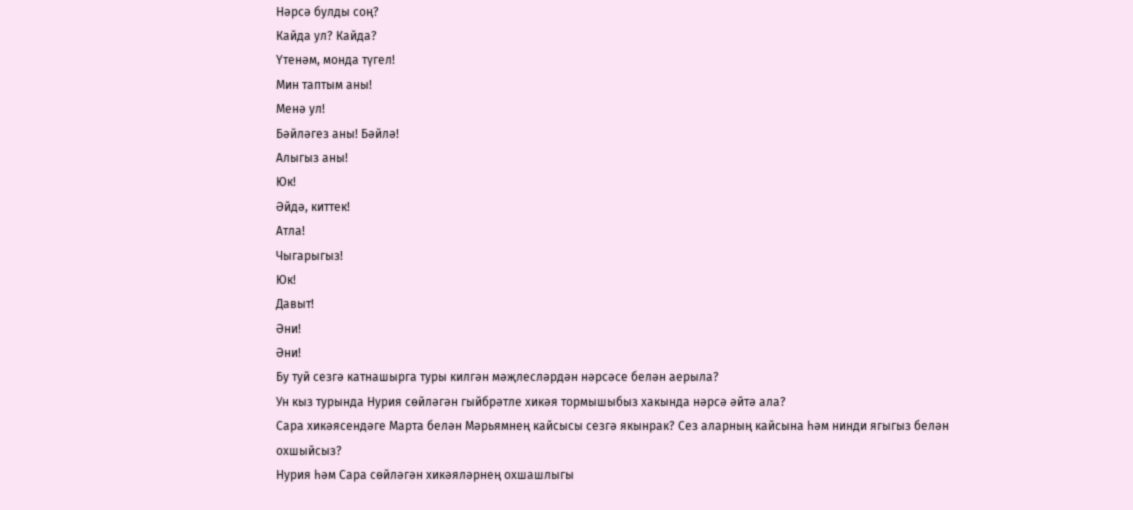Нәрсә булды соң?
Кайда ул? Кайда?
Үтенәм, монда түгел!
Мин таптым аны!
Менә ул!
Бәйләгез аны! Бәйлә!
Алыгыз аны!
Юк!
Әйдә, киттек!
Атла!
Чыгарыгыз!
Юк!
Давыт!
Әни!
Әни!
Бу туй сезгә катнашырга туры килгән мәҗлесләрдән нәрсәсе белән аерыла?
Ун кыз турында Нурия сөйләгән гыйбрәтле хикәя тормышыбыз хакында нәрсә әйтә ала?
Сара хикәясендәге Марта белән Мәрьямнең кайсысы сезгә якынрак? Сез аларның кайсына һәм нинди ягыгыз белән охшыйсыз?
Нурия һәм Сара сөйләгән хикәяләрнең охшашлыгы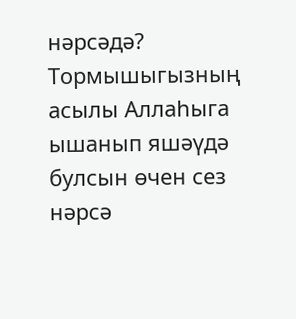нәрсәдә?
Тормышыгызның асылы Аллаһыга ышанып яшәүдә булсын өчен сез нәрсә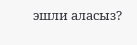эшли аласыз?